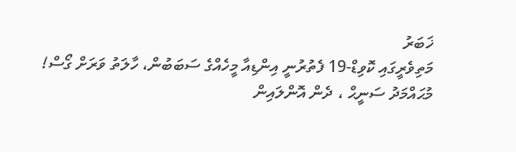ޚަބަރު
މަތިވެރީގައި ކޮވިޑް-19 ފެތުރުނީ އިންޑިއާ މީހެއްގެ ސަބަބުން، ހާލަތު ވަރަށް ގޯސް!
މުޙައްމަދު ސަނީޙް ، ދެން އޮންލައިން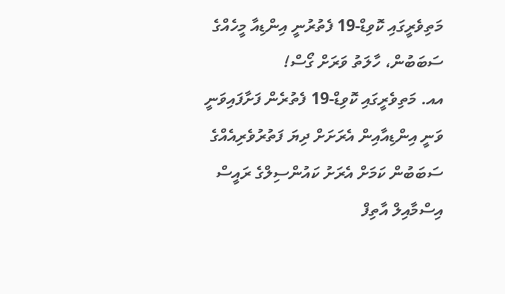މަތިވެރީގައި ކޮވިޑް-19 ފެތުރުނީ އިންޑިއާ މީހެއްގެ ސަބަބުން، ހާލަތު ވަރަށް ގޯސް!
އއ. މަތިވެރީގައި ކޮވިޑް-19 ފެތުރެން ފަށާފައިވަނީ ވަނީ އިންޑިއާއިން އެރަށަށް ދިޔަ ފަތުރުވެރިއެއްގެ ސަބަބުން ކަމަށް އެރަށު ކައުންސިލްގެ ރައީސް އިސްމާއިލް އާތިފް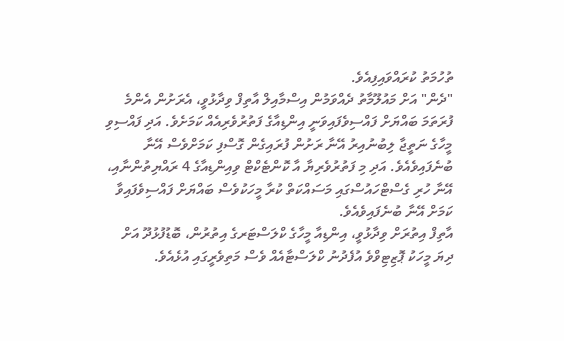ތުހުމަތު ކުރައްވައިފިއެވެ.
"ދެން" އަށް މައުލޫމާތު ދެއްވަމުން އިސްމާއިލް އާތިފް ވިދާޅުވީ، އެރަށުން އެންމެ ފުރަތަމަ ބައްޔަށް ފައްސިވެފައިވަނީ އިންޑިއާގެ ފަތުރުވެރިއެއް ކަމަށެވެ. އަދި ފައްސިވި މީހާގެ ނަތީޖާ ލިބުނުއިރު އޭނާ ރަށުން ފުރައިގެން ގޮސްފި ކަމަށްވެސް އޭނާ ބުނެފައިވެއެވެ. އަދި މި ފަތުރުވެރިޔާ އާ ކޮންޓެކްޓް ވިއިންޑިއާގެ 4 ރައްޔިތުންނާއި، އޭނާ ހުރި ގެސްޓްހައުސްގައި މަސައްކަތް ކުރާ މީހަކުވެސް ބައްޔަށް ފައްސިވެފައިވާ ކަމަށް އޭނާ ބުނެފައިވެއެވެ.
އާތިފް އިތުރަށް ވިދާޅުވީ، އިންޑިއާ މީހާގެ ކްލަސްޓަރގެ އިތުރުން، ބޮޑުފުޅުދޫ އަށް ދިޔަ މީހަކު ޕޮޒިޓިވްވެ އުފެދުނު ކްލަސްޓާއެއް ވެސް މަތިވެރީގައި އުޅެއެވެ.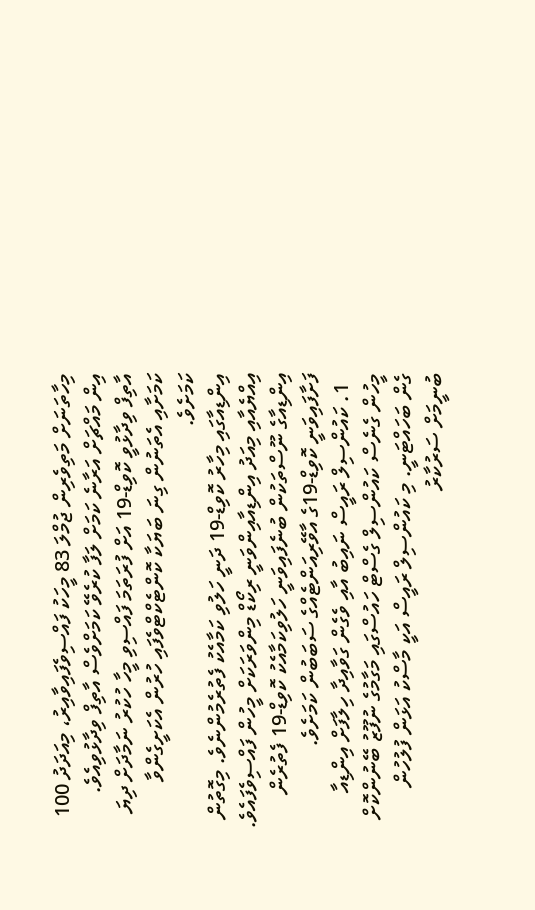މިހާތަނަށް މަތިވެރިން ޖުމްލަ 83 މީހަކު ފައްސިވެފައިވާއިރު، މިއަދަދު 100 އިން މައްޗަށް އަރާނެ ކަމަށް ލަފާ ކުރެވޭ ކަމަށްވެސް އާތިފް ވިދާޅުވިއެވެ.
އާތިފް ވިދާޅުވީ ކޮވިޑް-19 އަށް ފުރަތަމަ ފައްސިވި މީހާ ހުކުރު ނަމާދަށް ދިޔަ ކަމަށާއި އެތަނުން ގިނަ ބަޔަކާ ކޮންޓެކްޓްވެފައި ހުރުން އެކަށީގެންވާ ކަމަށެވެ.
އިންޑިއާގައި މިހާރު ކޮވިޑް-19 ދަނީ ހަލުވި ކަމާއެކު ފެތުރެމުންނެވެ. މިގޮތުން އިއްޔެއާއި މިއަދު އިންޑިއާއިންވަނީ ރިކޯޑް މިންވަރަކަށް މީހުން ފައްސިވެފައެވެ. އިންޑިއާގެ ނޫސްތަކުން ބުނެފައިވަނީ ހަލުވިކަމާއެކު ކޮވިޑް-19 ފެތުރެން ފަށާފައިވަނީ ކޮވިޑް-19ގެ އާވޭރިއަންޓެއްގެ ސަބަބުން ކަމަށެވެ.
  1. ކައުންސިލް ރައީސް ނައިބު އާއި ވެގެން ގަވާއިދާ ހިލާފަށް އިންޑިއާ މީހުން ގެނެސް ކައުންސިލް ގެސްޓް ހައުސްގައި މަގާމުގެ ނުފޫޒު ބޭނުންކޮށް ގެން ބަހައްޓަނީ. މި ކައުންސިލް ރައީސް އަކީ މާސްކު އަޅަން ފުލުހުން ބުނީމަށް ސަރުކާރު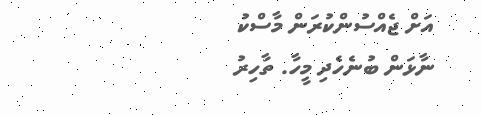އަށް ޖެއްސުންކުރަން މާސްކު ނާޅަން ބުނެހެދި މީހާ. ތާހިރު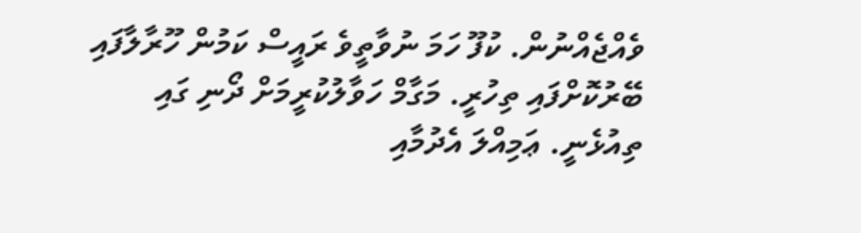ވެއްޖެއްނުން. ކުފޫ ހަމަ ނުވާތީވެ ރައީސް ކަމުން ހޫރާލާފައި ބޭރުކޮށްފައި ތިހުރީ. މަގާމް ހަވާލުކުރީމަށް ދޯނި ގައި ތިއުޅެނީ. ޢަމިއްލަ އެދުމާއި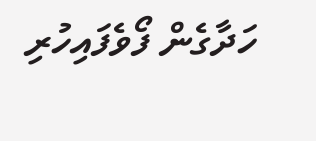ހަދާގެން ފޯވެފައިހުރި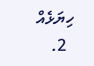ހިޔަޅެއް
  2.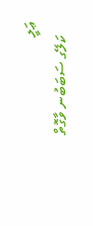ޢަލީ
    ކަލޭގ ސަބަބުނ ވާގޮތް